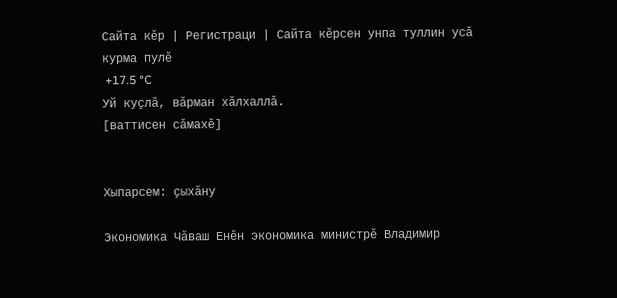Сайта кӗр | Регистраци | Сайта кӗрсен унпа туллин усӑ курма пулӗ
 +17.5 °C
Уй куҫлӑ, вӑрман хӑлхаллӑ.
[ваттисен сӑмахӗ]


Хыпарсем: ҫыхӑну

Экономика Чӑваш Енӗн экономика министрӗ Владимир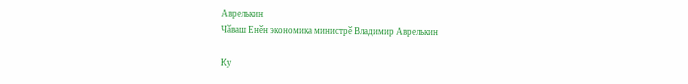Аврелькин
Чӑваш Енӗн экономика министрӗ Владимир Аврелькин

Ку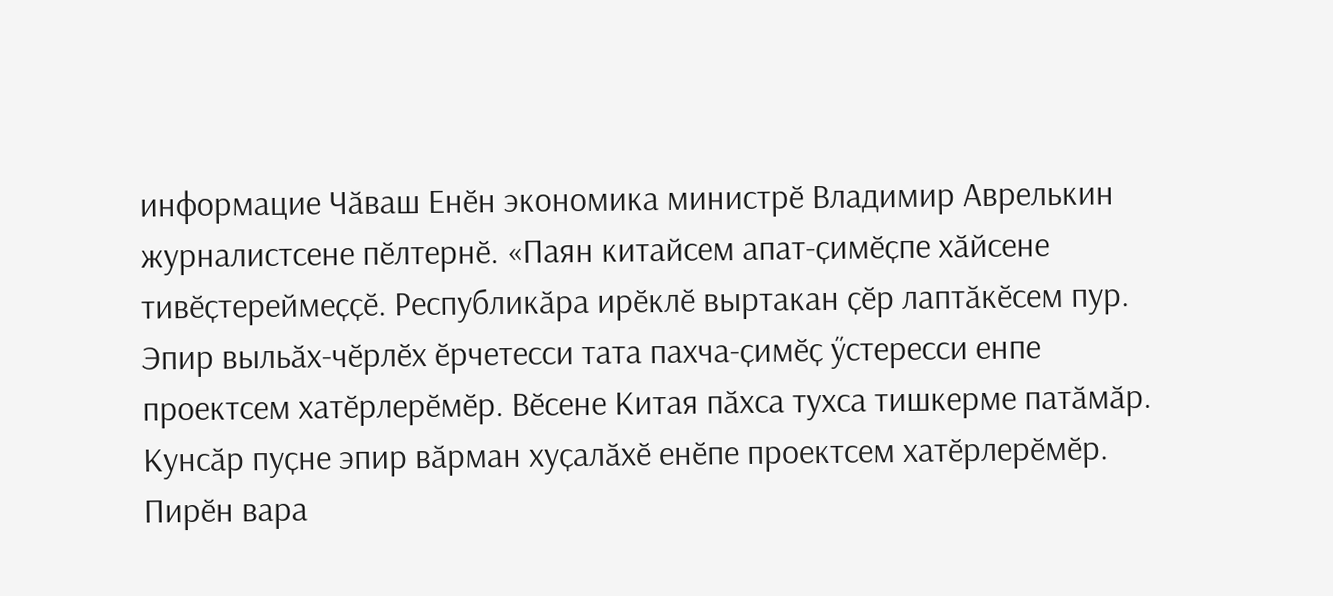информацие Чӑваш Енӗн экономика министрӗ Владимир Аврелькин журналистсене пӗлтернӗ. «Паян китайсем апат-ҫимӗҫпе хӑйсене тивӗҫтереймеҫҫӗ. Республикӑра ирӗклӗ выртакан ҫӗр лаптӑкӗсем пур. Эпир выльӑх-чӗрлӗх ӗрчетесси тата пахча-ҫимӗҫ ӳстересси енпе проектсем хатӗрлерӗмӗр. Вӗсене Китая пӑхса тухса тишкерме патӑмӑр. Кунсӑр пуҫне эпир вӑрман хуҫалӑхӗ енӗпе проектсем хатӗрлерӗмӗр. Пирӗн вара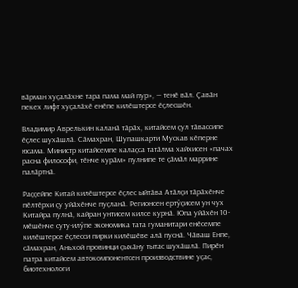вӑрман хуҫалӑхне тара пама май пур», — тенӗ вӑл. Ҫавӑн пекех лифт хуҫалӑхӗ енӗпе килӗштерсе ӗҫлесшӗн.

Владимир Аврелькин каланӑ тӑрӑх, китайсем ҫул тӑвассипе ӗҫлес шухӑшлӑ. Сӑмахран, Шупашкарти Мускав кӗперне юсама. Министр китайсемпе калаҫса татӑлма хайхисен «пачах расна философи, тӗнче курӑм» пулнипе те ҫӑмӑл маррине палӑртнӑ.

Раҫҫейпе Китай килӗштерсе ӗҫлес ыйтӑва Атӑлҫи тӑрӑхӗнче пӗлтӗрхи ҫу уйӑхӗнче пуҫланӑ. Регионсен ертӳҫисем ун чух Китайра пулнӑ, кайран унтисем килсе курнӑ. Юпа уйӑхӗн 10-мӗшӗнче суту-илӳпе экономика тата гуманитари енӗсемпе килӗштерсе ӗҫлесси пирки килӗшӗве алӑ пуснӑ. Чӑваш Енпе, сӑмахран, Аньхой провинци ҫыхӑну тытас шухӑшлӑ. Пирӗн патра китайсем автокомпонентсен производствине уҫас, биотехнологи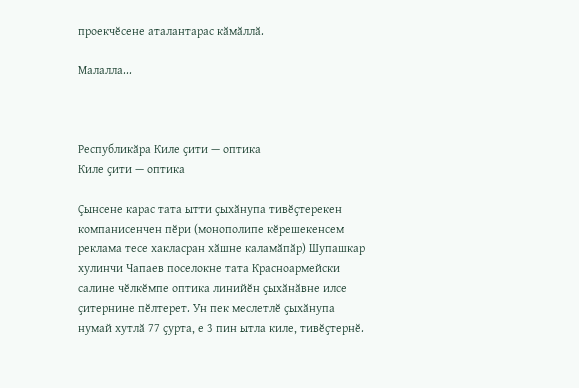проекчӗсене аталантарас кӑмӑллӑ.

Малалла...



Республикӑра Киле ҫити — оптика
Киле ҫити — оптика

Ҫынсене карас тата ытти ҫыхӑнупа тивӗҫтерекен компанисенчен пӗри (монополипе кӗрешекенсем реклама тесе хакласран хӑшне каламӑпӑр) Шупашкар хулинчи Чапаев поселокне тата Красноармейски салине чӗлкӗмпе оптика линийӗн ҫыхӑнӑвне илсе ҫитернине пӗлтерет. Ун пек меслетлӗ ҫыхӑнупа нумай хутлӑ 77 ҫурта, е 3 пин ытла киле, тивӗҫтернӗ.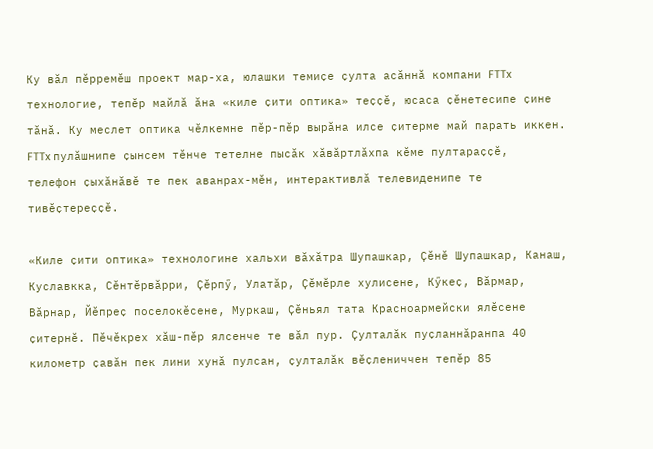Ку вӑл пӗрремӗш проект мар-ха, юлашки темиҫе ҫулта асӑннӑ компани FTTx технологие, тепӗр майлӑ ӑна «киле ҫити оптика» теҫҫӗ, юсаса ҫӗнетесипе ҫине тӑнӑ. Ку меслет оптика чӗлкемне пӗр-пӗр вырӑна илсе ҫитерме май парать иккен. FTTx пулӑшнипе ҫынсем тӗнче тетелне пысӑк хӑвӑртлӑхпа кӗме пултараҫҫӗ, телефон ҫыхӑнӑвӗ те пек аванрах-мӗн, интерактивлӑ телевиденипе те тивӗҫтереҫҫӗ.

«Киле ҫити оптика» технологине хальхи вӑхӑтра Шупашкар, Ҫӗнӗ Шупашкар, Канаш, Куславкка, Сӗнтӗрвӑрри, Ҫӗрпӳ, Улатӑр, Ҫӗмӗрле хулисене, Кӳкеҫ, Вӑрмар, Вӑрнар, Йӗпреҫ поселокӗсене, Муркаш, Ҫӗньял тата Красноармейски ялӗсене ҫитернӗ. Пӗчӗкрех хӑш-пӗр ялсенче те вӑл пур. Ҫулталӑк пуҫланнӑранпа 40 километр ҫавӑн пек лини хунӑ пулсан, ҫулталӑк вӗҫлениччен тепӗр 85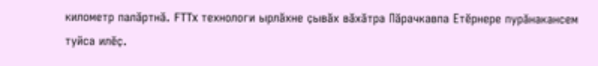километр палӑртнӑ. FTTx технологи ырлӑхне ҫывӑх вӑхӑтра Пӑрачкавпа Етӗрнере пурӑнакансем туйса илӗҫ.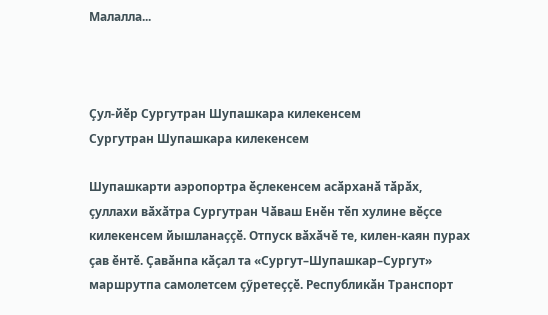Малалла...



Ҫул-йӗр Сургутран Шупашкара килекенсем
Сургутран Шупашкара килекенсем

Шупашкарти аэропортра ӗҫлекенсем асӑрханӑ тӑрӑх, ҫуллахи вӑхӑтра Сургутран Чӑваш Енӗн тӗп хулине вӗҫсе килекенсем йышланаҫҫӗ. Отпуск вӑхӑчӗ те, килен-каян пурах ҫав ӗнтӗ. Ҫавӑнпа кӑҫал та «Сургут–Шупашкар–Сургут» маршрутпа самолетсем ҫӳретеҫҫӗ. Республикӑн Транспорт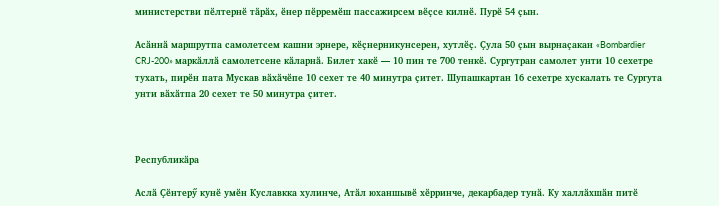министерстви пӗлтернӗ тӑрӑх, ӗнер пӗрремӗш пассажирсем вӗҫсе килнӗ. Пурӗ 54 ҫын.

Асӑннӑ маршрутпа самолетсем кашни эрнере, кӗҫнерникунсерен, хутлӗҫ. Ҫула 50 ҫын вырнаҫакан «Bombardier CRJ-200» маркӑллӑ самолетсене кӑларнӑ. Билет хакӗ — 10 пин те 700 тенкӗ. Сургутран самолет унти 10 сехетре тухать, пирӗн пата Мускав вӑхӑчӗпе 10 сехет те 40 минутра ҫитет. Шупашкартан 16 сехетре хускалать те Сургута унти вӑхӑтпа 20 сехет те 50 минутра ҫитет.



Республикӑра

Аслӑ Ҫӗнтерӳ кунӗ умӗн Куславкка хулинче, Атӑл юханшывӗ хӗрринче, декарбадер тунӑ. Ку халлӑхшӑн питӗ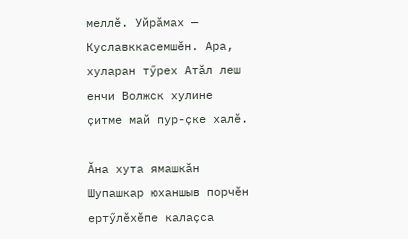меллӗ. Уйрӑмах — Куславккасемшӗн. Ара, хуларан тӳрех Атӑл леш енчи Волжск хулине ҫитме май пур-ҫке халӗ.

Ӑна хута ямашкӑн Шупашкар юханшыв порчӗн ертӳлӗхӗпе калаҫса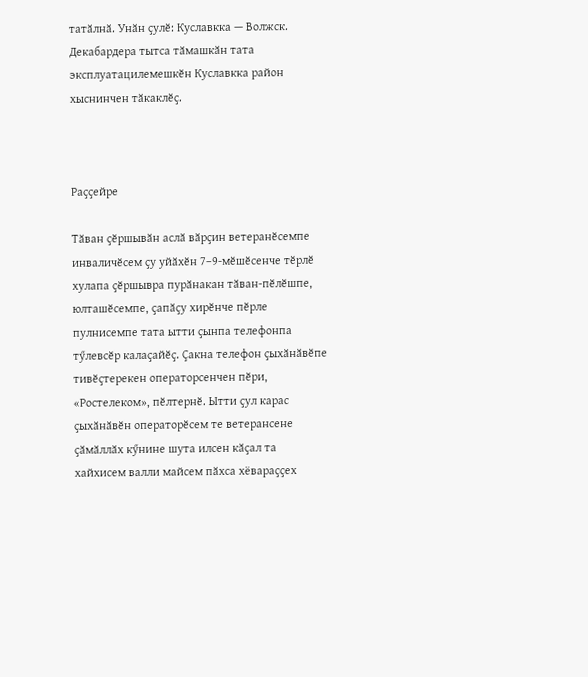татӑлнӑ. Унӑн ҫулӗ: Куславкка — Волжск. Декабардера тытса тӑмашкӑн тата эксплуатацилемешкӗн Куславкка район хыснинчен тӑкаклӗҫ.



Раҫҫейре

Тӑван ҫӗршывӑн аслӑ вӑрҫин ветеранӗсемпе инваличӗсем ҫу уйӑхӗн 7–9-мӗшӗсенче тӗрлӗ хулапа ҫӗршывра пурӑнакан тӑван-пӗлӗшпе, юлташӗсемпе, ҫапӑҫу хирӗнче пӗрле пулнисемпе тата ытти ҫынпа телефонпа тӳлевсӗр калаҫайӗҫ. Ҫакна телефон ҫыхӑнӑвӗпе тивӗҫтерекен операторсенчен пӗри, «Ростелеком», пӗлтернӗ. Ытти ҫул карас ҫыхӑнӑвӗн операторӗсем те ветерансене ҫӑмӑллӑх кӳнине шута илсен кӑҫал та хайхисем валли майсем пӑхса хёвараҫҫех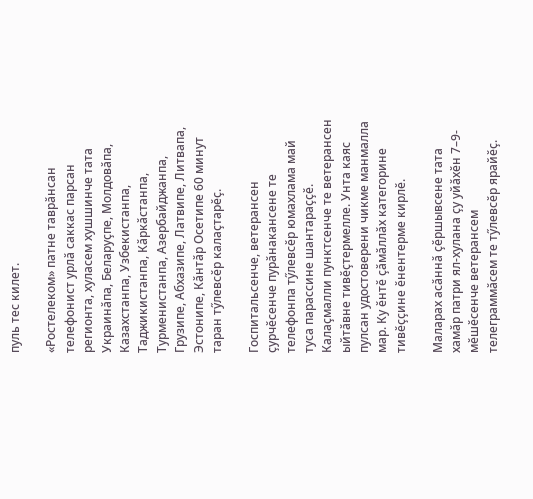пуль тес килет.

«Ростелеком» патне таврӑнсан телефонист урлӑ саккас парсан регионта, хуласем хушшинче тата Украинӑпа, Беларуҫпе, Молдовӑпа, Казахстанпа, Узбекистанпа, Таджикистанпа, Кӑркӑстанпа, Турменистанпа, Азербайджанпа, Грузипе, Абхазипе, Латвипе, Литвапа, Эстонипе, Кӑнтӑр Осетипе 60 минут таран тӳлевсӗр калаҫтарӗҫ.

Госпитальсенче, ветерансен ҫурчӗсенче пурӑнакансене те телефонпа тӳлевсӗр юмахлама май туса парассине шантараҫҫӗ. Калаҫмалли пунктсенче те ветерансен ыйтӑвне тивӗҫтермелле. Унта каяс пулсан удостоверени чикме манмалла мар. Ку ӗнтӗ ҫӑмӑллӑх категорине тивӗҫҫине ӗнентерме кирлӗ.

Маларах асӑннӑ ҫӗршывсене тата хамӑр патри ял-хулана ҫу уйӑхӗн 7–9-мӗшӗсенче ветерансем телеграммӑсем те тӳлевсӗр ярайӗҫ.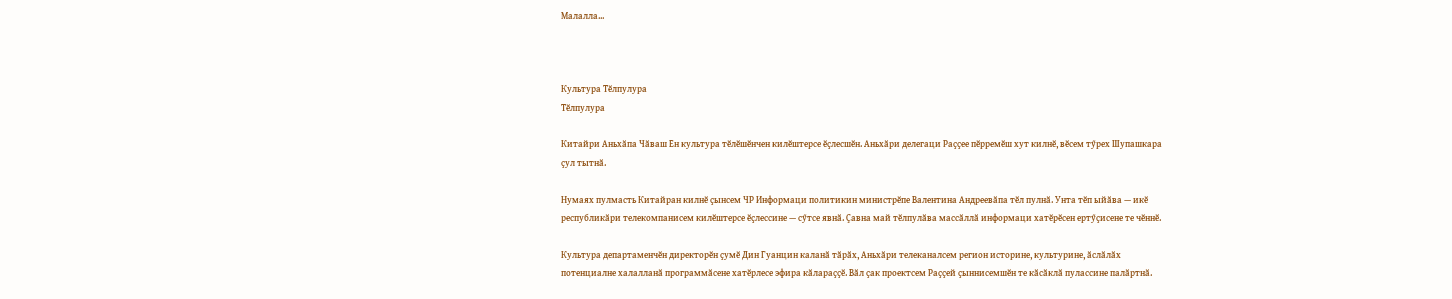Малалла...



Культура Тӗлпулура
Тӗлпулура

Китайри Аньхӑпа Чӑваш Ен культура тӗлӗшӗнчен килӗштерсе ӗҫлесшӗн. Аньхӑри делегаци Раҫҫее пӗрремӗш хут килнӗ, вӗсем тӳрех Шупашкара ҫул тытнӑ.

Нумаях пулмасть Китайран килнӗ ҫынсем ЧР Информаци политикин министрӗпе Валентина Андреевӑпа тӗл пулнӑ. Унта тӗп ыйӑва — икӗ республикӑри телекомпанисем килӗштерсе ӗҫлессине — сӳтсе явнӑ. Ҫавна май тӗлпулӑва массӑллӑ информаци хатӗрӗсен ертӳҫисене те чӗннӗ.

Культура департаменчӗн директорӗн ҫумӗ Дин Гуанцин каланӑ тӑрӑх, Аньхӑри телеканалсем регион историне, культурине, ӑслӑлӑх потенциалне халалланӑ программӑсене хатӗрлесе эфира кӑлараҫҫӗ. Вӑл ҫак проектсем Раҫҫей ҫыннисемшӗн те кӑсӑклӑ пулассине палӑртнӑ.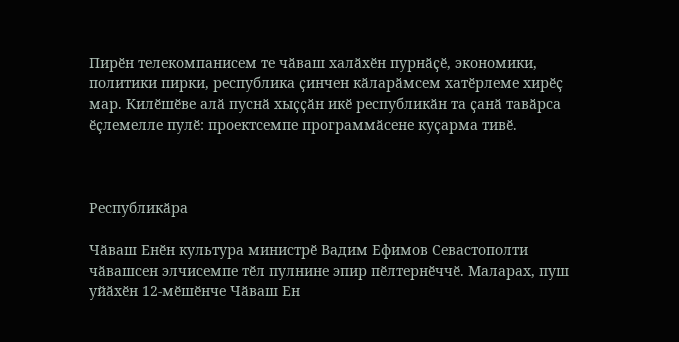Пирӗн телекомпанисем те чӑваш халӑхӗн пурнӑҫӗ, экономики, политики пирки, республика ҫинчен кӑларӑмсем хатӗрлеме хирӗҫ мар. Килӗшӗве алӑ пуснӑ хыҫҫӑн икӗ республикӑн та ҫанӑ тавӑрса ӗҫлемелле пулӗ: проектсемпе программӑсене куҫарма тивӗ.



Республикӑра

Чӑваш Енӗн культура министрӗ Вадим Ефимов Севастополти чӑвашсен элчисемпе тӗл пулнине эпир пӗлтернӗччӗ. Маларах, пуш уйӑхӗн 12-мӗшӗнче Чӑваш Ен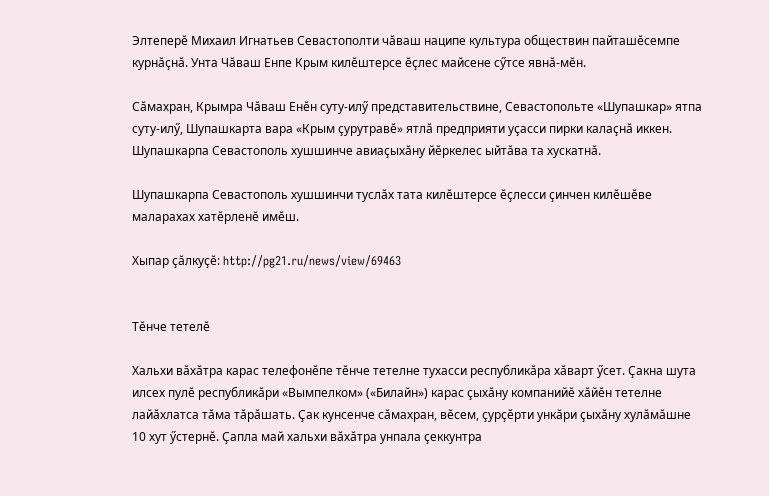Элтеперӗ Михаил Игнатьев Севастополти чӑваш наципе культура обществин пайташӗсемпе курнӑҫнӑ. Унта Чӑваш Енпе Крым килӗштерсе ӗҫлес майсене сӳтсе явнӑ-мӗн.

Сӑмахран, Крымра Чӑваш Енӗн суту-илӳ представительствине, Севастопольте «Шупашкар» ятпа суту-илӳ, Шупашкарта вара «Крым ҫурутравӗ» ятлӑ предприяти уҫасси пирки калаҫнӑ иккен. Шупашкарпа Севастополь хушшинче авиаҫыхӑну йӗркелес ыйтӑва та хускатнӑ.

Шупашкарпа Севастополь хушшинчи туслӑх тата килӗштерсе ӗҫлесси ҫинчен килӗшӗве маларахах хатӗрленӗ имӗш.

Хыпар ҫӑлкуҫӗ: http://pg21.ru/news/view/69463


Тӗнче тетелӗ

Хальхи вӑхӑтра карас телефонӗпе тӗнче тетелне тухасси республикӑра хӑварт ӳсет. Ҫакна шута илсех пулӗ республикӑри «Вымпелком» («Билайн») карас ҫыхӑну компанийӗ хӑйӗн тетелне лайӑхлатса тӑма тӑрӑшать. Ҫак кунсенче сӑмахран, вӗсем, ҫурҫӗрти ункӑри ҫыхӑну хулӑмӑшне 10 хут ӳстернӗ. Ҫапла май хальхи вӑхӑтра унпала ҫеккунтра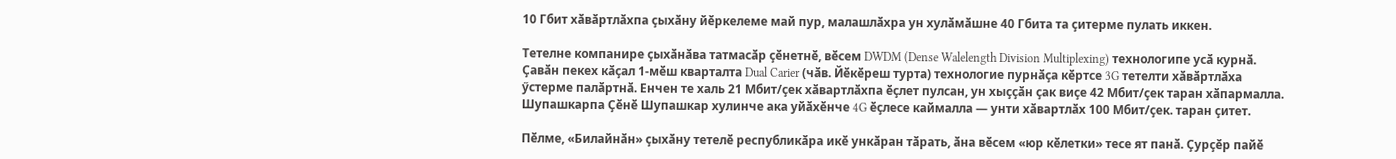10 Гбит хӑвӑртлӑхпа ҫыхӑну йӗркелеме май пур, малашлӑхра ун хулӑмӑшне 40 Гбита та ҫитерме пулать иккен.

Тетелне компанире ҫыхӑнӑва татмасӑр ҫӗнетнӗ, вӗсем DWDM (Dense Walelength Division Multiplexing) технологипе усӑ курнӑ. Ҫавӑн пекех кӑҫал 1-мӗш кварталта Dual Carier (чӑв. Йӗкӗреш турта) технологие пурнӑҫа кӗртсе 3G тетелти хӑвӑртлӑха ӳстерме палӑртнӑ. Енчен те халь 21 Мбит/ҫек хӑвартлӑхпа ӗҫлет пулсан, ун хыҫҫӑн ҫак виҫе 42 Мбит/ҫек таран хӑпармалла. Шупашкарпа Ҫӗнӗ Шупашкар хулинче ака уйӑхӗнче 4G ӗҫлесе каймалла — унти хӑвартлӑх 100 Мбит/ҫек. таран ҫитет.

Пӗлме, «Билайнӑн» ҫыхӑну тетелӗ республикӑра икӗ ункӑран тӑрать, ӑна вӗсем «юр кӗлетки» тесе ят панӑ. Ҫурҫӗр пайӗ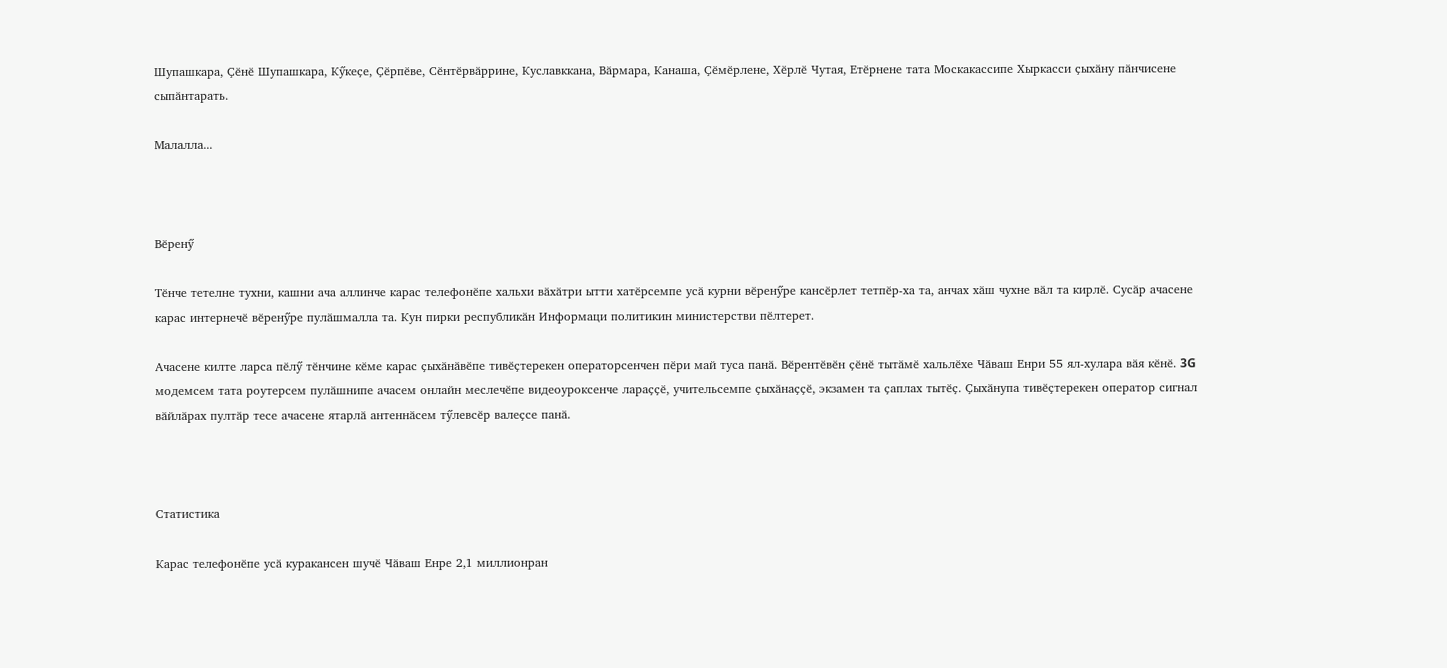Шупашкара, Ҫӗнӗ Шупашкара, Кӳкеҫе, Ҫӗрпӗве, Сӗнтӗрвӑррине, Куславккана, Вӑрмара, Канаша, Ҫӗмӗрлене, Хӗрлӗ Чутая, Етӗрнене тата Москакассипе Хыркасси ҫыхӑну пӑнчисене сыпӑнтарать.

Малалла...



Вӗренӳ

Тӗнче тетелне тухни, кашни ача аллинче карас телефонӗпе хальхи вӑхӑтри ытти хатӗрсемпе усӑ курни вӗренӳре кансӗрлет тетпӗр-ха та, анчах хӑш чухне вӑл та кирлӗ. Сусӑр ачасене карас интернечӗ вӗренӳре пулӑшмалла та. Кун пирки республикӑн Информаци политикин министерстви пӗлтерет.

Ачасене килте ларса пӗлӳ тӗнчине кӗме карас ҫыхӑнӑвӗпе тивӗҫтерекен операторсенчен пӗри май туса панӑ. Вӗрентӗвӗн ҫӗнӗ тытӑмӗ хальлӗхе Чӑваш Енри 55 ял-хулара вӑя кӗнӗ. 3G модемсем тата роутерсем пулӑшнипе ачасем онлайн меслечӗпе видеоуроксенче лараҫҫӗ, учительсемпе ҫыхӑнаҫҫӗ, экзамен та ҫаплах тытӗҫ. Ҫыхӑнупа тивӗҫтерекен оператор сигнал вӑйлӑрах пултӑр тесе ачасене ятарлӑ антеннӑсем тӳлевсӗр валеҫсе панӑ.



Статистика

Карас телефонӗпе усӑ куракансен шучӗ Чӑваш Енре 2,1 миллионран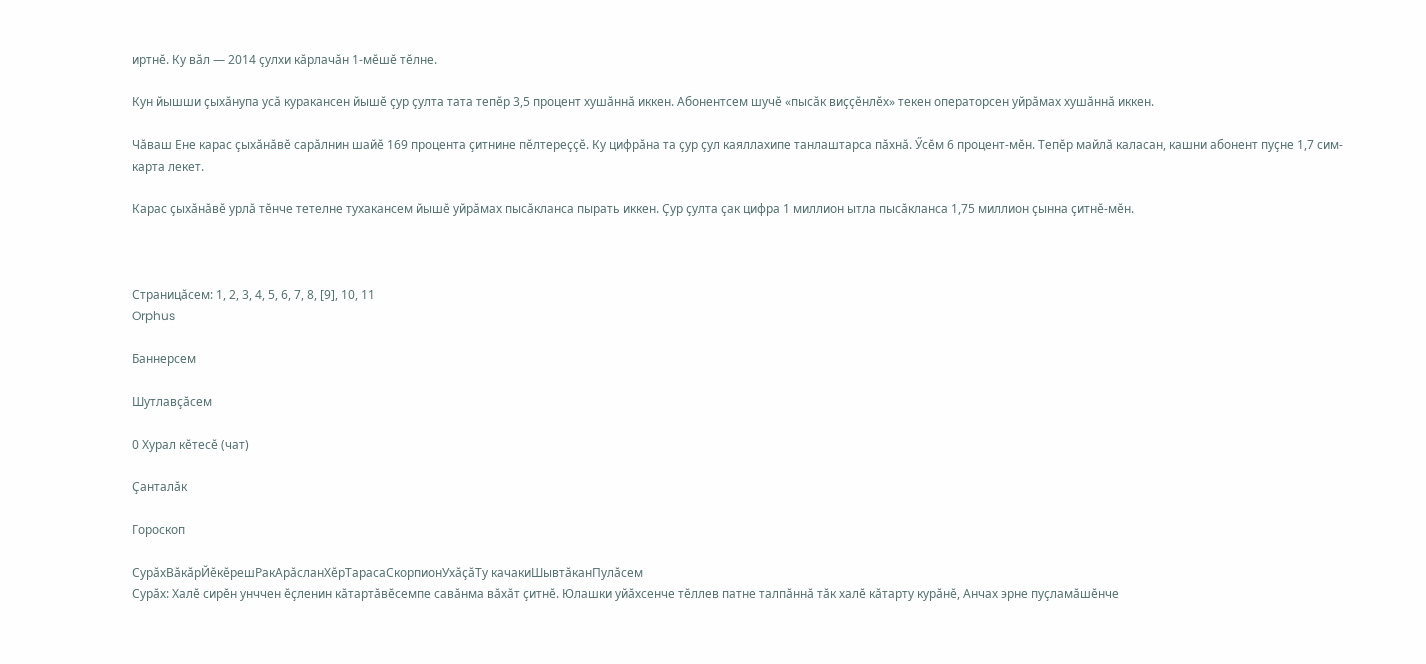иртнӗ. Ку вӑл — 2014 ҫулхи кӑрлачӑн 1-мӗшӗ тӗлне.

Кун йышши ҫыхӑнупа усӑ куракансен йышӗ ҫур ҫулта тата тепӗр 3,5 процент хушӑннӑ иккен. Абонентсем шучӗ «пысӑк виҫҫӗнлӗх» текен операторсен уйрӑмах хушӑннӑ иккен.

Чӑваш Ене карас ҫыхӑнӑвӗ сарӑлнин шайӗ 169 процента ҫитнине пӗлтереҫҫӗ. Ку цифрӑна та ҫур ҫул каяллахипе танлаштарса пӑхнӑ. Ӳсӗм 6 процент-мӗн. Тепӗр майлӑ каласан, кашни абонент пуҫне 1,7 сим-карта лекет.

Карас ҫыхӑнӑвӗ урлӑ тӗнче тетелне тухакансем йышӗ уйрӑмах пысӑкланса пырать иккен. Ҫур ҫулта ҫак цифра 1 миллион ытла пысӑкланса 1,75 миллион ҫынна ҫитнӗ-мӗн.



Страницӑсем: 1, 2, 3, 4, 5, 6, 7, 8, [9], 10, 11
Orphus

Баннерсем

Шутлавҫӑсем

0 Хурал кӗтесӗ (чат)

Ҫанталӑк

Гороскоп

СурӑхВӑкӑрЙӗкӗрешРакАрӑсланХӗрТарасаСкорпионУхӑҫӑТу качакиШывтӑканПулӑсем
Сурӑх: Халӗ сирӗн унччен ӗҫленин кӑтартӑвӗсемпе савӑнма вӑхӑт ҫитнӗ. Юлашки уйӑхсенче тӗллев патне талпӑннӑ тӑк халӗ кӑтарту курӑнӗ, Анчах эрне пуҫламӑшӗнче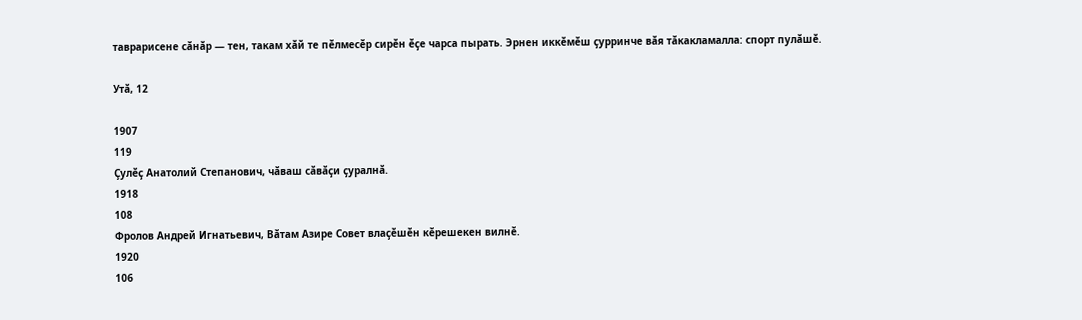таврарисене сӑнӑр — тен, такам хӑй те пӗлмесӗр сирӗн ӗҫе чарса пырать. Эрнен иккӗмӗш ҫурринче вӑя тӑкакламалла: спорт пулӑшӗ.

Утӑ, 12

1907
119
Ҫулӗҫ Анатолий Степанович, чӑваш сӑвӑҫи ҫуралнӑ.
1918
108
Фролов Андрей Игнатьевич, Вӑтам Азире Совет влаҫӗшӗн кӗрешекен вилнӗ.
1920
106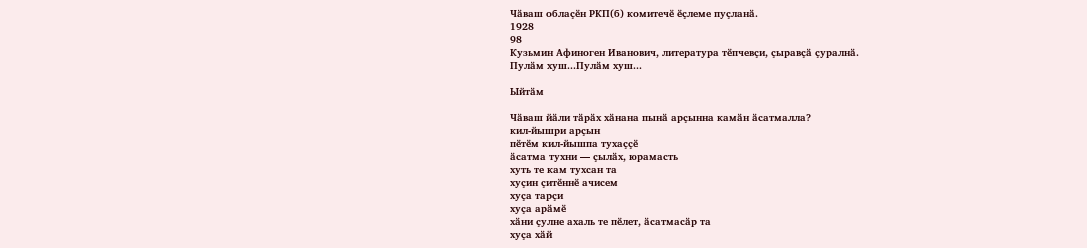Чӑваш облаҫӗн РКП(б) комитечӗ ӗҫлеме пуҫланӑ.
1928
98
Кузьмин Афиноген Иванович, литература тӗпчевҫи, ҫыравҫӑ ҫуралнӑ.
Пулӑм хуш...Пулӑм хуш...

Ыйтӑм

Чӑваш йӑли тӑрӑх хӑнана пынӑ арҫынна камӑн ӑсатмалла?
кил-йышри арҫын
пӗтӗм кил-йышпа тухаҫҫӗ
ӑсатма тухни — ҫылӑх, юрамасть
хуть те кам тухсан та
хуҫин ҫитӗннӗ ачисем
хуҫа тарҫи
хуҫа арӑмӗ
хӑни ҫулне ахаль те пӗлет, ӑсатмасӑр та
хуҫа хӑй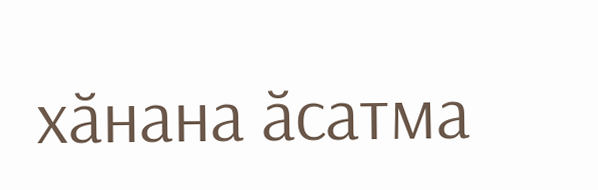хӑнана ӑсатма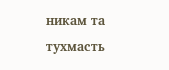никам та тухмасть